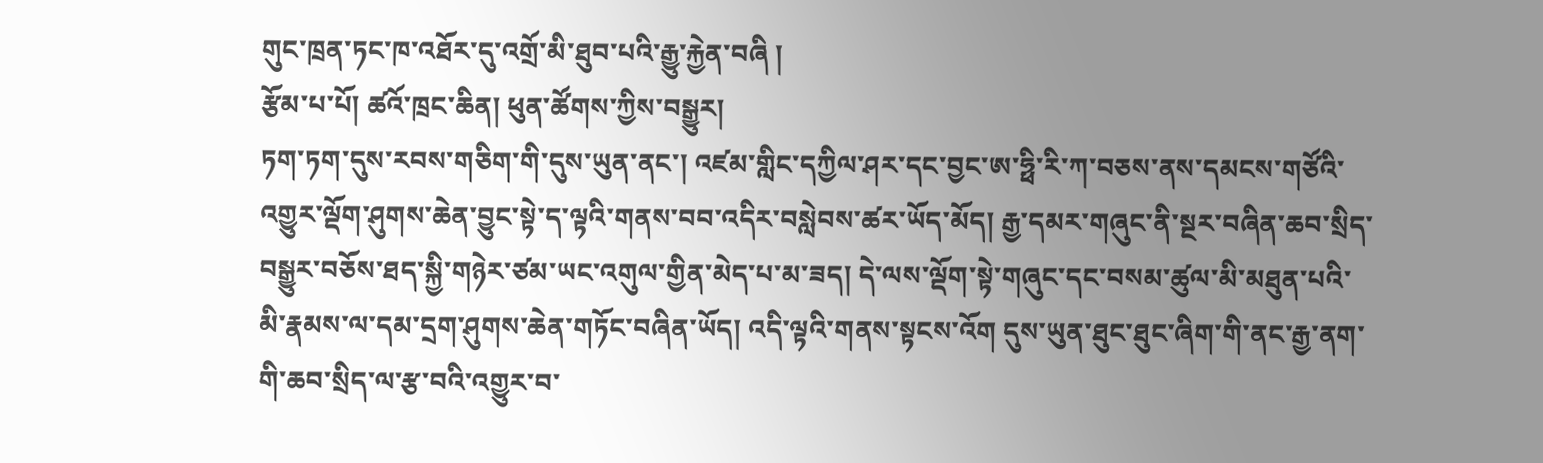གུང་ཁྲན་ཏང་ཁ་འཐོར་དུ་འགྲོ་མི་ཐུབ་པའི་རྒྱུ་རྐྱེན་བཞི །
རྩོམ་པ་པོ། ཚའོ་ཁྲང་ཆིན། ཕུན་ཚོགས་ཀྱིས་བསྒྱུར།
ཏག་ཏག་དུས་རབས་གཅིག་གི་དུས་ཡུན་ནང་། འཛམ་གླིང་དཀྱིལ་ཤར་དང་བྱང་ཨ་ཧྥི་རི་ཀ་བཅས་ནས་དམངས་གཙོའི་འགྱུར་ལྡོག་ཤུགས་ཆེན་བྱུང་སྟེ་ད་ལྟའི་གནས་བབ་འདིར་བསླེབས་ཚར་ཡོད་མོད། རྒྱ་དམར་གཞུང་ནི་སྔར་བཞིན་ཆབ་སྲིད་བསྒྱུར་བཅོས་ཐད་སྐྱི་གཉེར་ཙམ་ཡང་འགུལ་གྱིན་མེད་པ་མ་ཟད། དེ་ལས་ལྡོག་སྟེ་གཞུང་དང་བསམ་ཚུལ་མི་མཐུན་པའི་མི་རྣམས་ལ་དམ་དྲག་ཤུགས་ཆེན་གཏོང་བཞིན་ཡོད། འདི་ལྟའི་གནས་སྟངས་འོག དུས་ཡུན་ཐུང་ཐུང་ཞིག་གི་ནང་རྒྱ་ནག་གི་ཆབ་སྲིད་ལ་རྩ་བའི་འགྱུར་བ་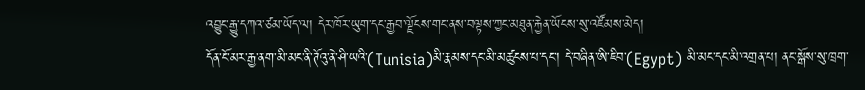འབྱུང་རྒྱུ་དཀའ་ཙམ་ཡོད་ལ། དེར་ཁོར་ཡུག་དང་རྒྱབ་ལྗོངས་གང་ནས་བལྟས་ཀྱང་མཐུན་རྐྱེན་ཡོངས་སུ་འཛོམས་མེད།
དོན་ངོ་མར་རྒྱ་ནག་མི་མང་ནི་ཊོའུ་ནེ་ཤི་ཡའི་(Tunisia)མི་རྣམས་དང་མི་མཚུངས་པ་དང་། དེ་བཞིན་ཨི་ཇིབ་(Egypt) མི་མང་དང་མི་འགྲན་པ། ནང་སྒོས་སུ་ཁྲག་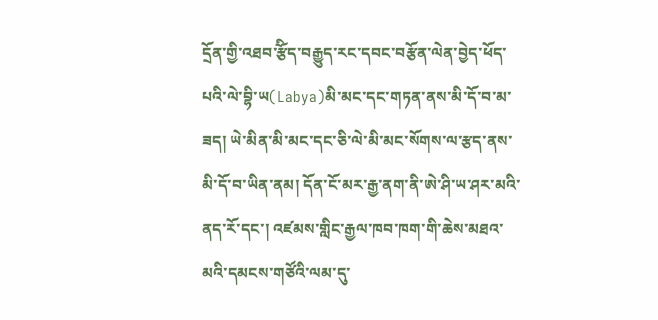དྲོན་གྱི་འཐབ་རྩོིད་བརྒྱུད་རང་དབང་བརྩོན་ལེན་བྱེད་ཕོད་པའི་ལེ་བྷི་ཡ(Labya)མི་མང་དང་གཏན་ནས་མི་དོ་བ་མ་ཟད། ཡེ་མིན་མི་མང་དང་ཅི་ལེ་མི་མང་སོགས་ལ་རྩད་ནས་མི་དོ་བ་ཡིན་ནམ། དོན་ངོ་མར་རྒྱ་ནག་ནི་ཨེ་ཤི་ཡ་ཤར་མའི་ནད་རོ་དང་། འཛམས་གླིང་རྒྱལ་ཁབ་ཁག་གི་ཆེས་མཐའ་མའི་དམངས་གཙོའི་ལམ་དུ་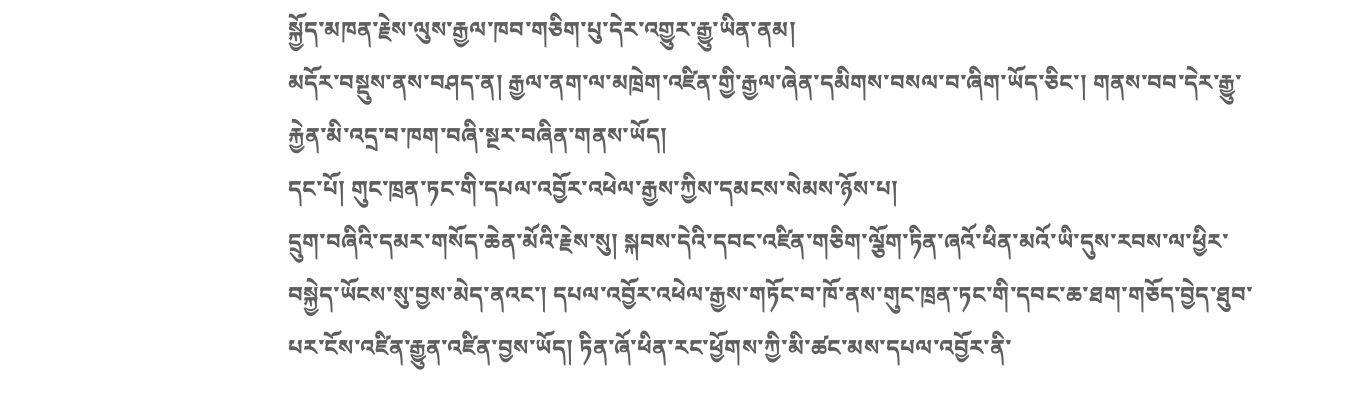སྐྱོད་མཁན་རྗེས་ལུས་རྒྱལ་ཁབ་གཅིག་པུ་དེར་འགྱུར་རྒྱུ་ཡིན་ནམ།
མདོར་བསྡུས་ནས་བཤད་ན། རྒྱལ་ནག་ལ་མཁྲེག་འཛིན་གྱི་རྒྱལ་ཞེན་དམིགས་བསལ་བ་ཞིག་ཡོད་ཅིང་། གནས་བབ་དེར་རྒྱུ་རྐྱེན་མི་འདྲ་བ་ཁག་བཞི་སྔར་བཞིན་གནས་ཡོད།
དང་པོ། གུང་ཁྲན་ཏང་གི་དཔལ་འབྱོར་འཕེལ་རྒྱས་ཀྱིས་དམངས་སེམས་ཉོས་པ།
དྲུག་བཞིའི་དམར་གསོད་ཆེན་མོའི་རྗེས་སུ། སྐབས་དེའི་དབང་འཛིན་གཅིག་ལྕོག་ཏིན་ཞའོ་ཕིན་མའོ་ཡི་དུས་རབས་ལ་ཕྱིར་བསྐྱེད་ཡོངས་སུ་བྱས་མེད་ནའང་། དཔལ་འབྱོར་འཕེལ་རྒྱས་གཏོང་བ་ཁོ་ནས་གུང་ཁྲན་ཏང་གི་དབང་ཆ་ཐག་གཅོད་བྱེད་ཐུབ་པར་ངོས་འཛིན་རྒྱུན་འཛིན་བྱས་ཡོད། ཏིན་ཞོ་ཕིན་རང་ཕྱོགས་ཀྱི་མི་ཚང་མས་དཔལ་འབྱོར་ནི་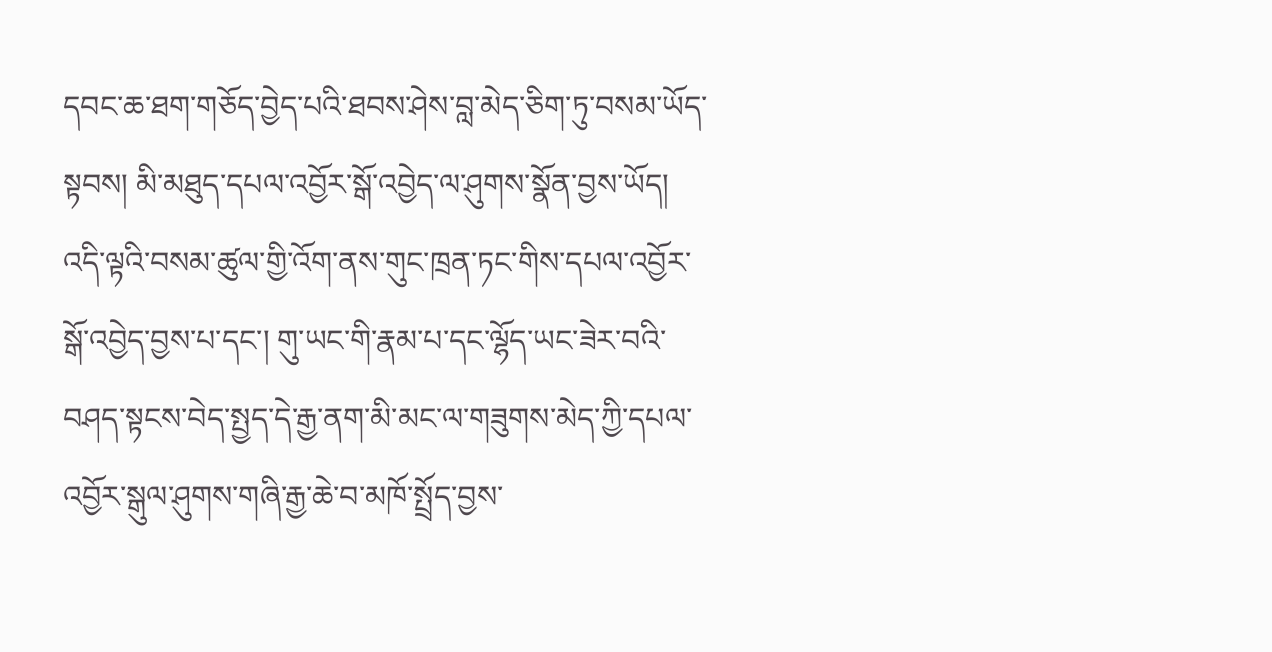དབང་ཆ་ཐག་གཅོད་བྱེད་པའི་ཐབས་ཤེས་བླ་མེད་ཅིག་ཏུ་བསམ་ཡོད་སྟབས། མི་མཐུད་དཔལ་འབྱོར་སྒོ་འབྱེད་ལ་ཤུགས་སྣོན་བྱས་ཡོད། འདི་ལྟའི་བསམ་ཚུལ་གྱི་འོག་ནས་གུང་ཁྲན་ཏང་གིས་དཔལ་འབྱོར་སྒོ་འབྱེད་བྱས་པ་དང་། གུ་ཡང་གི་རྣམ་པ་དང་ལྷོད་ཡང་ཟེར་བའི་བཤད་སྟངས་བེད་སྤྱད་དེ་རྒྱ་ནག་མི་མང་ལ་གཟུགས་མེད་ཀྱི་དཔལ་འབྱོར་སྒུལ་ཤུགས་གཞི་རྒྱ་ཆེ་བ་མཁོ་སྤྲོད་བྱས་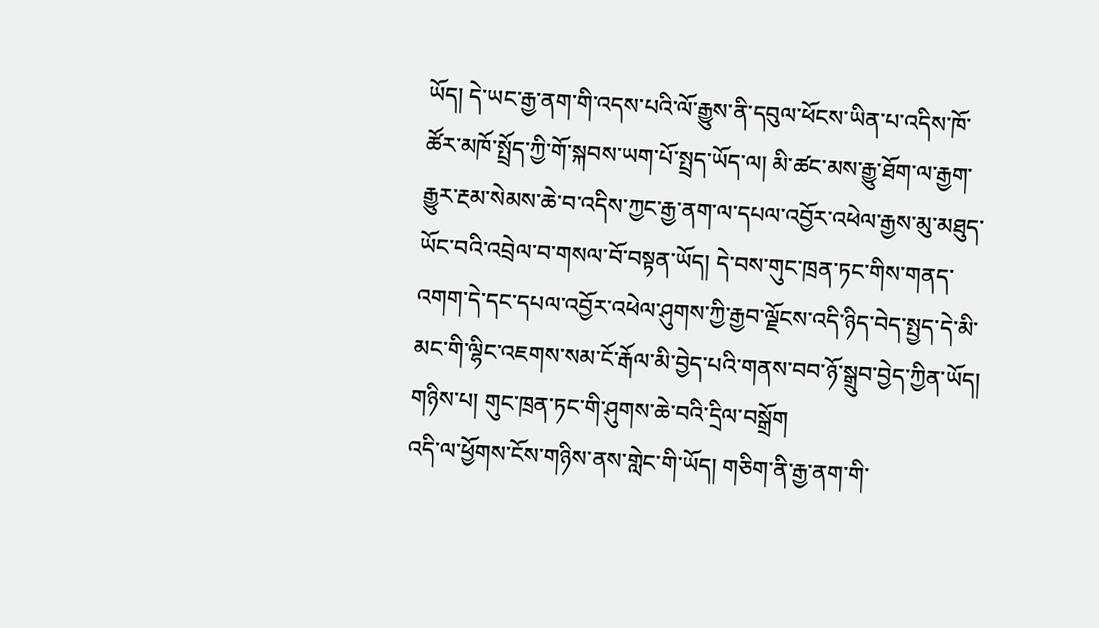ཡོད། དེ་ཡང་རྒྱ་ནག་གི་འདས་པའི་ལོ་རྒྱུས་ནི་དབུལ་ཕོངས་ཡིན་པ་འདིས་ཁོ་ཚོར་མཁོ་སྤྲོད་ཀྱི་གོ་སྐབས་ཡག་པོ་སྤྲད་ཡོད་ལ། མི་ཚང་མས་རྒྱུ་ཐོག་ལ་རྒྱག་རྒྱུར་རྔམ་སེམས་ཆེ་བ་འདིས་ཀྱང་རྒྱ་ནག་ལ་དཔལ་འབྱོར་འཕེལ་རྒྱས་མུ་མཐུད་ཡོང་བའི་འབྲེལ་བ་གསལ་བོ་བསྟན་ཡོད། དེ་བས་གུང་ཁྲན་ཏང་གིས་གནད་འགག་དེ་དང་དཔལ་འབྱོར་འཕེལ་ཤུགས་ཀྱི་རྒྱབ་ལྗོངས་འདི་ཉིད་བེད་སྤྱད་དེ་མི་མང་གི་ལྷིང་འཇགས་སམ་ངོ་རྒོལ་མི་བྱེད་པའི་གནས་བབ་ཉོ་སྒྲུབ་བྱེད་ཀྱིན་ཡོད།
གཉིས་པ། གུང་ཁྲན་ཏང་གི་ཤུགས་ཆེ་བའི་དྲིལ་བསྒྲོག
འདི་ལ་ཕྱོགས་ངོས་གཉིས་ནས་གླེང་གི་ཡོད། གཅིག་ནི་རྒྱ་ནག་གི་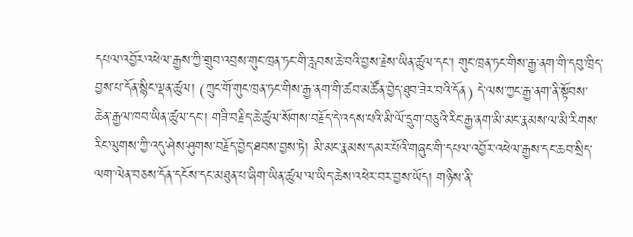དཔལ་འབྱོར་འཕེལ་རྒྱས་ཀྱི་གྲུབ་འབྲས་གུང་ཁྲན་ཏང་གི་རླབས་ཆེ་བའི་བྱས་རྗེས་ཡིན་ཚུལ་དང་། གུང་ཁྲན་ཏང་གིས་རྒྱ་ནག་གི་དབུ་ཁྲིད་བྱས་པ་དོན་སྙིང་ལྡན་ཚུལ། (ཀྲུང་གོ་གུང་ཁྲན་ཏང་གིས་རྒྱ་ནག་གི་ཚབ་མཚོན་བྱེད་ཐུབ་ཟེར་བའི་དོན) དེ་ལས་ཀྱང་རྒྱ་ནག་ནི་སྟོབས་ཆེན་རྒྱལ་ཁབ་ཡིན་ཚུལ་དང་། གཟི་བརྗིད་ཆེ་ཚུལ་སོགས་བརྗོད་དེ་འདས་པའི་མི་ལོ་དྲུག་བཅུའི་རིང་རྒྱ་ནག་མི་མང་རྣམས་ལ་མི་རིགས་རིང་ལུགས་ཀྱི་འདུ་ཤེས་ཤུགས་བརྗོད་བྱེད་ཐབས་བྱས་ཏེ། མི་མང་རྣམས་དམར་པོའི་གཞུང་གི་དཔལ་འབྱོར་འཕེལ་རྒྱས་དང་ཆབ་སྲིད་ལག་ལེན་བཅས་དོན་དངོས་དང་མཐུན་པ་ཞིག་ཡིན་ཚུལ་ལ་ཡིད་ཆེས་འཕེར་བར་བྱས་ཡོད། གཉིས་ནི་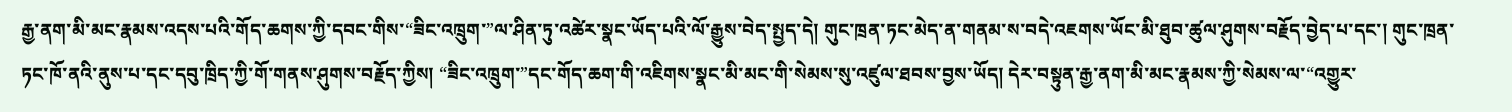རྒྱ་ནག་མི་མང་རྣམས་འདས་པའི་གོད་ཆགས་ཀྱི་དབང་གིས་“ཟིང་འཁྲུག་”ལ་ཤིན་ཏུ་འཚེར་སྣང་ཡོད་པའི་ལོ་རྒྱུས་བེད་སྤྱད་དེ། གུང་ཁྲན་ཏང་མེད་ན་གནམ་ས་བདེ་འཇགས་ཡོང་མི་ཐུབ་ཚུལ་ཤུགས་བརྗོད་བྱེད་པ་དང་། གུང་ཁྲན་ཏང་ཁོ་ནའི་ནུས་པ་དང་དབུ་ཁྲིད་ཀྱི་གོ་གནས་ཤུགས་བརྗོད་ཀྱིས། “ཟིང་འཁྲུག་”དང་གོད་ཆག་གི་འཇིགས་སྣང་མི་མང་གི་སེམས་སུ་འཛུལ་ཐབས་བྱས་ཡོད། དེར་བསྟུན་རྒྱ་ནག་མི་མང་རྣམས་ཀྱི་སེམས་ལ་“འགྱུར་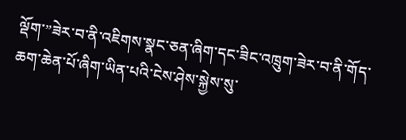ལྡོག་”ཟེར་བ་ནི་འཇིགས་སྣང་ཅན་ཞིག་དང་ཟིང་འཁྲུག་ཟེར་བ་ནི་གོད་ཆག་ཆེན་པོ་ཞིག་ཡིན་པའི་ངེས་ཤེས་སྐྱེས་སུ་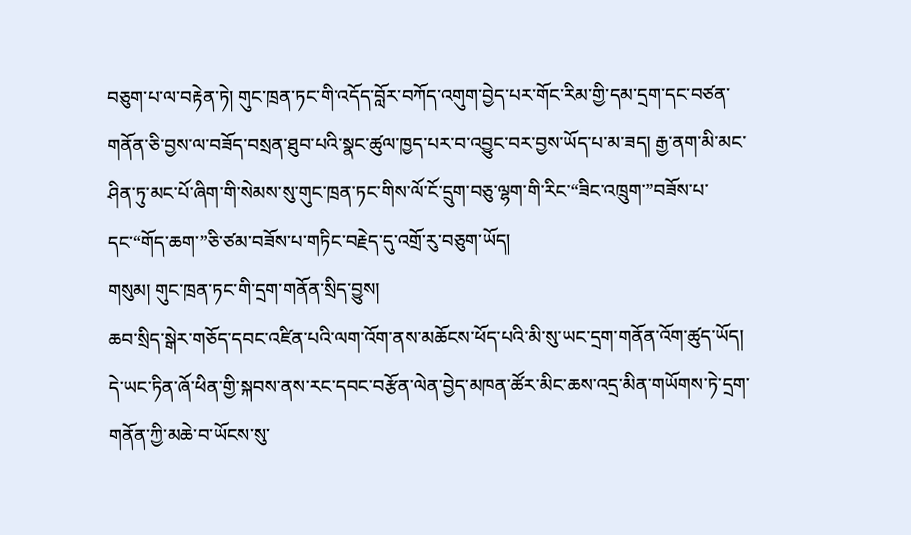བཅུག་པ་ལ་བརྟེན་ཏེ། གུང་ཁྲན་ཏང་གི་འདོད་བློར་བཀོད་འགུག་བྱེད་པར་གོང་རིམ་གྱི་དམ་དྲག་དང་བཙན་གནོན་ཅི་བྱས་ལ་བཟོད་བསྲན་ཐུབ་པའི་སྣང་ཚུལ་ཁྱད་པར་བ་འབྱུང་བར་བྱས་ཡོད་པ་མ་ཟད། རྒྱ་ནག་མི་མང་ཤིན་ཏུ་མང་པོ་ཞིག་གི་སེམས་སུ་གུང་ཁྲན་ཏང་གིས་ལོ་ངོ་དྲུག་བཅུ་ལྷག་གི་རིང་“ཟིང་འཁྲུག་”བཟོས་པ་དང་“གོད་ཆག་”ཅི་ཙམ་བཟོས་པ་གཏིང་བརྗེད་དུ་འགྲོ་རུ་བཅུག་ཡོད།
གསུམ། གུང་ཁྲན་ཏང་གི་དྲག་གནོན་སྲིད་བྱུས།
ཆབ་སྲིད་སྒེར་གཅོད་དབང་འཛིན་པའི་ལག་འོག་ནས་མཆོངས་ཕོད་པའི་མི་སུ་ཡང་དྲག་གནོན་འོག་ཚུད་ཡོད། དེ་ཡང་ཏིན་ཞོ་ཕིན་གྱི་སྐབས་ནས་རང་དབང་བརྩོན་ལེན་བྱེད་མཁན་ཚོར་མིང་ཆས་འདྲ་མིན་གཡོགས་ཏེ་དྲག་གནོན་ཀྱི་མཆེ་བ་ཡོངས་སུ་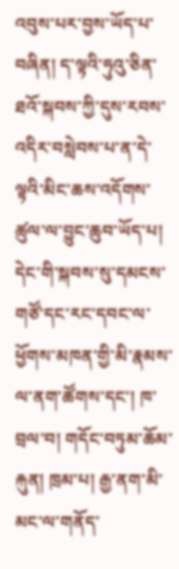འབུས་པར་བྱས་ཡོད་པ་བཞིན། ད་ལྟའི་ཧུའུ་ཅིན་ཐའོ་སྐབས་ཀྱི་དུས་རབས་འདིར་བསླེབས་པ་ན་དེ་ལྟའི་མིང་ཆས་འདོགས་ཚུལ་ལ་བྱུང་ཆུབ་ཡོད་པ། དེང་གི་སྐབས་སུ་དམངས་གཙོ་དང་རང་དབང་ལ་ཕྱོགས་མཁན་གྱི་མི་རྣམས་ལ་ནག་ཚོགས་དང་། ཁ་བྲལ་བ། གདོང་བཏུམ་ཆོམ་རྐུན། ཁྲམ་པ། རྒྱ་ནག་མི་མང་ལ་གནོད་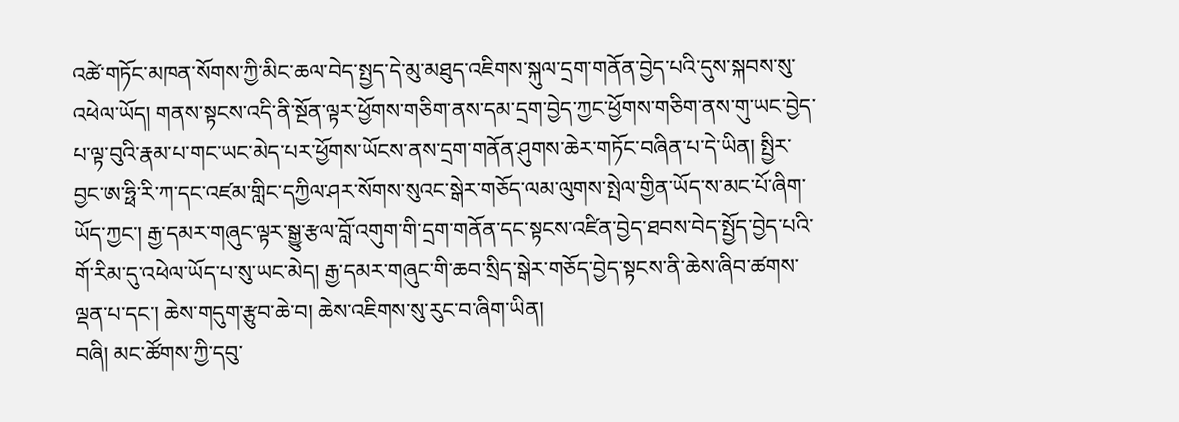འཚེ་གཏོང་མཁན་སོགས་ཀྱི་མིང་ཆལ་བེད་སྤྱད་དེ་མུ་མཐུད་འཇིགས་སྐུལ་དྲག་གནོན་བྱེད་པའི་དུས་སྐབས་སུ་འཕེལ་ཡོད། གནས་སྟངས་འདི་ནི་སྔོན་ལྟར་ཕྱོགས་གཅིག་ནས་དམ་དྲག་བྱེད་ཀྱང་ཕྱོགས་གཅིག་ནས་གུ་ཡང་བྱེད་པ་ལྟ་བུའི་རྣམ་པ་གང་ཡང་མེད་པར་ཕྱོགས་ཡོངས་ནས་དྲག་གནོན་ཤུགས་ཆེར་གཏོང་བཞིན་པ་དེ་ཡིན། སྤྱིར་བྱང་ཨ་ཧྥི་རི་ཀ་དང་འཛམ་གླིང་དཀྱིལ་ཤར་སོགས་སུའང་སྒེར་གཅོད་ལམ་ལུགས་སྤེལ་གྱིན་ཡོད་ས་མང་པོ་ཞིག་ཡོད་ཀྱང་། རྒྱ་དམར་གཞུང་ལྟར་སྒྱུ་རྩལ་བློ་འགུག་གི་དྲག་གནོན་དང་སྟངས་འཛིན་བྱེད་ཐབས་བེད་སྤྱོད་བྱེད་པའི་གོ་རིམ་དུ་འཕེལ་ཡོད་པ་སུ་ཡང་མེད། རྒྱ་དམར་གཞུང་གི་ཆབ་སྲིད་སྒེར་གཅོད་བྱེད་སྟངས་ནི་ཆེས་ཞིབ་ཚགས་ལྡན་པ་དང་། ཆེས་གདུག་རྩུབ་ཆེ་བ། ཆེས་འཇིགས་སུ་རུང་བ་ཞིག་ཡིན།
བཞི། མང་ཚོགས་ཀྱི་དབུ་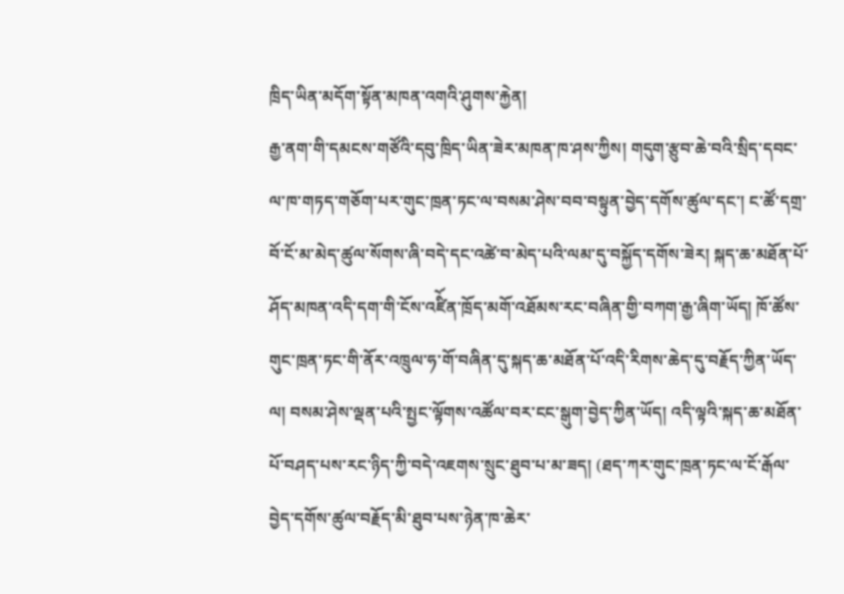ཁྲིད་ཡིན་མདོག་སྟོན་མཁན་འགའི་ཤུགས་རྐྱེན།
རྒྱ་ནག་གི་དམངས་གཙོའི་དབུ་ཁྲིད་ཡིན་ཟེར་མཁན་ཁ་ཤས་ཀྱིས། གདུག་རྩུབ་ཆེ་བའི་སྲིད་དབང་ལ་ཁ་གཏད་གཅོག་པར་གུང་ཁྲན་ཏང་ལ་བསམ་ཤེས་བབ་བསྟུན་བྱེད་དགོས་ཚུལ་དང་། ང་ཚོ་དགྲ་བོ་ངོ་མ་མེད་ཚུལ་སོགས་ཞི་བདེ་དང་འཚེ་བ་མེད་པའི་ལམ་དུ་བསྐྱོད་དགོས་ཟེར། སྐད་ཆ་མཐོན་པོ་ཤོད་མཁན་འདི་དག་གི་ངོས་འཛིོན་ཁྲོད་མགོ་འཐོམས་རང་བཞིན་གྱི་བཀག་རྒྱ་ཞིག་ཡོད། ཁོ་ཚོས་གུང་ཁྲན་ཏང་གི་ནོར་འཁྲུལ་ཧ་གོ་བཞིན་དུ་སྐད་ཆ་མཐོན་པོ་འདི་རིགས་ཆེད་དུ་བརྗོད་ཀྱིན་ཡོད་ལ། བསམ་ཤེས་ལྡན་པའི་སྤྱང་ལྟོགས་འཚོལ་བར་ངང་སྒུག་བྱེད་ཀྱིན་ཡོད། འདི་ལྟའི་སྐད་ཆ་མཐོན་པོ་བཤད་པས་རང་ཉིད་ཀྱི་བདེ་འཇགས་སྲུང་ཐུབ་པ་མ་ཟད། (ཐད་ཀར་གུང་ཁྲན་ཏང་ལ་ངོ་རྒོལ་བྱེད་དགོས་ཚུལ་བརྗོད་མི་ཐུབ་པས་ཉེན་ཁ་ཆེར་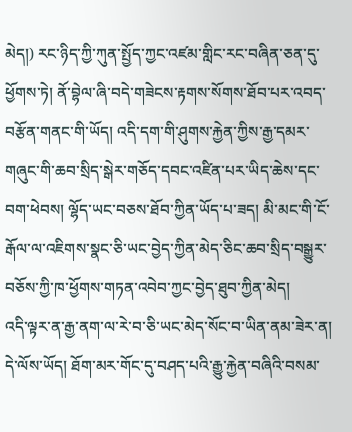མེད།) རང་ཉིད་ཀྱི་ཀུན་སྤྱོད་ཀྱང་འཛམ་གླིང་རང་བཞིན་ཅན་དུ་ཕྱོགས་ཏེ། ནོ་བྷེལ་ཞི་བདེ་གཟེངས་རྟགས་སོགས་ཐོབ་པར་འབད་བརྩོན་གནང་གི་ཡོད། འདི་དག་གི་ཤུགས་རྐྱེན་ཀྱིས་རྒྱ་དམར་གཞུང་གི་ཆབ་སྲིད་སྒེར་གཅོད་དབང་འཛིན་པར་ཡིད་ཆེས་དང་བག་ཕེབས། ལྷོད་ཡང་བཅས་ཐོབ་ཀྱིན་ཡོད་པ་ཟད། མི་མང་གི་ངོ་རྒོལ་ལ་འཇིགས་སྣང་ཅི་ཡང་བྱེད་ཀྱིན་མེད་ཅིང་ཆབ་སྲིད་བསྒྱུར་བཅོས་ཀྱི་ཁ་ཕྱོགས་གཏན་འབེབ་ཀྱང་བྱེད་ཐུབ་ཀྱིན་མེད།
འདི་ལྟར་ན་རྒྱ་ནག་ལ་རེ་བ་ཅི་ཡང་མེད་སོང་བ་ཡིན་ནམ་ཟེར་ན། དེ་ལོས་ཡོད། ཐོག་མར་གོང་དུ་བཤད་པའི་རྒྱུ་རྐྱེན་བཞིའི་བསམ་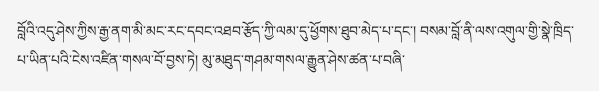བློའི་འདུ་ཤེས་ཀྱིས་རྒྱ་ནག་མི་མང་རང་དབང་འཐབ་རྩོད་ཀྱི་ལམ་དུ་ཕྱོགས་ཐུབ་མེད་པ་དང་། བསམ་བློ་ནི་ལས་འགུལ་གྱི་སྣེ་ཁྲིད་པ་ཡིན་པའི་ངེས་འཛིན་གསལ་བོ་བྱས་ཏེ། མུ་མཐུད་གཤམ་གསལ་རྒྱུན་ཤེས་ཚན་པ་བཞི་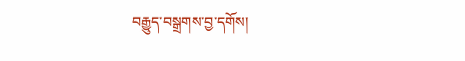བརྒྱུད་བསྒྲགས་བྱ་དགོས།